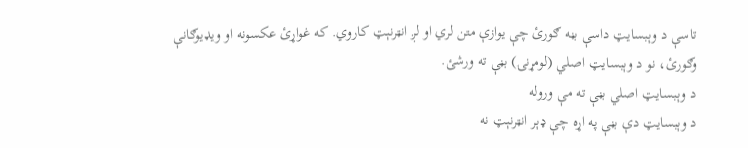تاسې د وېبسایټ داسې بڼه ګورئ چې یوازې متن لري او لږ انټرنېټ کاروي. که غواړئ عکسونه او ویډیوګانې وګورئ، نو د وېبسایټ اصلي (لومړنۍ) بڼې ته ورشئ.
د وېبسایټ اصلي بڼې ته مې وروله
د وېبسایټ دې بڼې په اړه چې ډېر انټرنېټ نه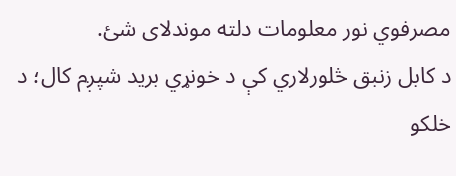مصرفوي نور معلومات دلته موندلای شئ.
د کابل زنبق څلورلاري کې د خونړي برید شپږم کال؛ د خلکو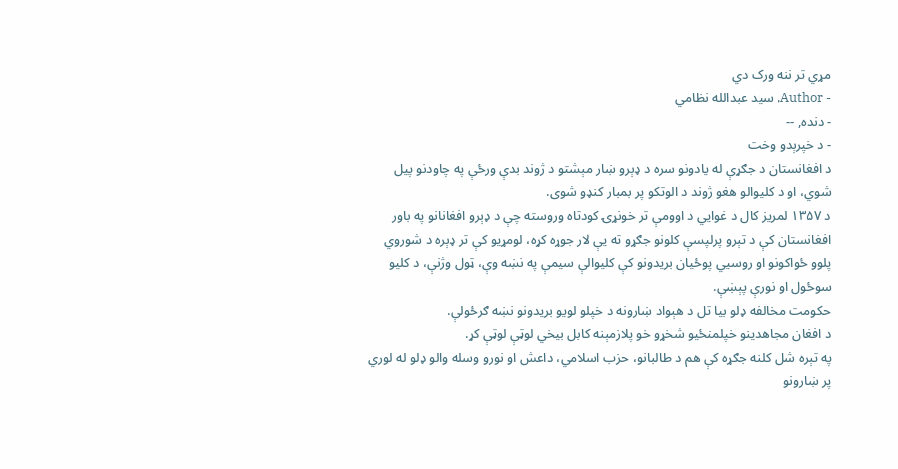مړي تر ننه ورک دي
- Author, سید عبدالله نظامي
- دنده, --
- د خپرېدو وخت
د افغانستان د جګړې له یادونو سره د ډېرو ښار مېشتو د ژوند بدې ورځې په چاودنو پیل شوي، او د کلیوالو هغو ژوند د الوتکو پر بمبار کنډو شوی.
د ۱۳۵۷ لمریز کال د غوايي د اوومې تر خونړۍ کودتاه وروسته چې د ډېرو افغانانو په باور افغانستان کې د تېرو پرلپسې کلونو جګړو ته یې لار جوړه کړه، لومړیو کې تر ډېره د شوروي پلوو ځواکونو او روسيي پوځیان بریدونو کې کلیوالې سیمې په نښه وې، ټول وژنې، د کلیو سوځول او نورې پېښې.
حکومت مخالفه ډلو بیا تل د هېواد ښارونه د خپلو لویو بریدونو نښه ګرځولې.
د افغان مجاهدینو خپلمنځیو شخړو خو پلازمېنه کابل بیخي لوټې لوټې کړ.
په تېره شل کلنه جګړه کې هم د طالبانو، حزب اسلامي، داعش او نورو وسله والو ډلو له لوري پر ښارونو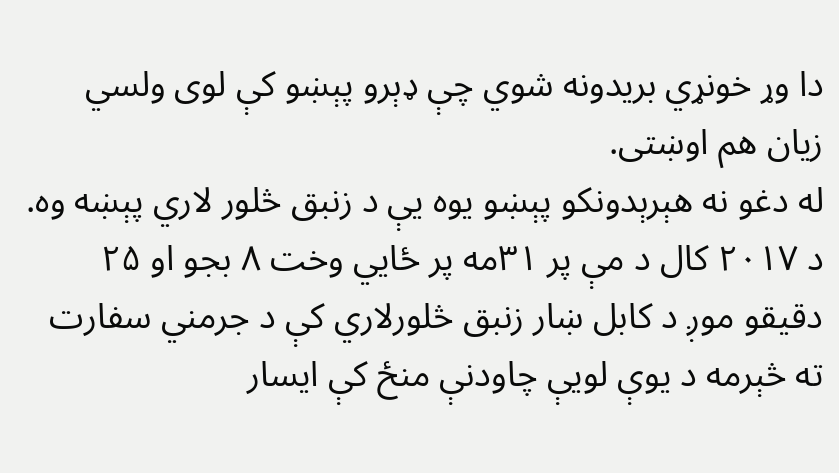دا وړ خونړي بریدونه شوي چې ډېرو پېښو کې لوی ولسي زیان هم اوښتی.
له دغو نه هېرېدونکو پېښو یوه یې د زنبق څلور لاري پېښه وه.
د ۲۰۱۷ کال د مې پر ۳۱مه پر ځايي وخت ۸ بجو او ۲۵ دقیقو موږ د کابل ښار زنبق څلورلاري کې د جرمني سفارت ته څېرمه د یوې لویې چاودنې منځ کې ایسار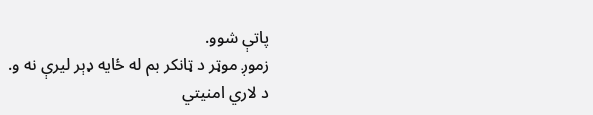پاتې شوو.
زموږ موټر د ټانکر بم له ځایه ډېر لیرې نه و.
د لاري امنیتي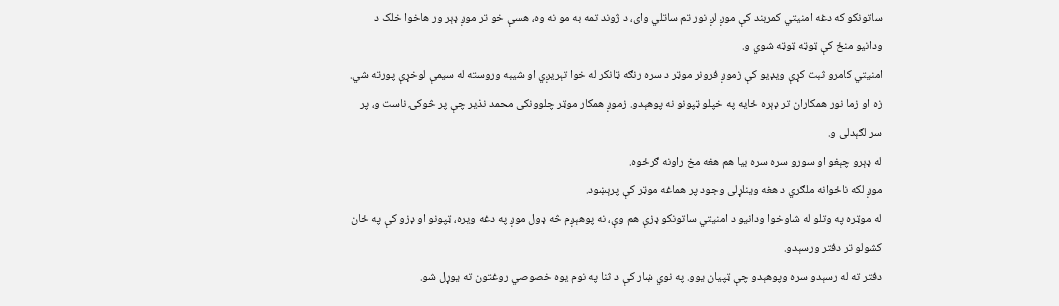ساتونکو که دغه امنیتي کمربند کې موږ لږ نور تم ساتلي وای، د ژوند تمه به مو نه وه، هسې خو تر موږ ډېر ور هاخوا خلک د ودانیو منځ کې ټوټه ټوټه شوي و.
امنیتي کامرو ثبت کړې ویډیو کې زموږ فرونر موټر د سره رنګه ټانکر له خوا تېریږي او شیبه وروسته له سیمې لوخړې پورته شي.
زه او زما نور همکاران تر ډېره ځایه په خپلو ټپونو نه پوهېدو. زموږ همکار موټر چلوونکی محمد نذیر چې پر څوکۍ ناست و، پر سر لګېدلی و.
له ډېرو چېغو او سورو سره سره بیا هم هغه مخ راونه ګرځوه.
موږ لکه ناځوانه ملګري د هغه وینلړلی وجود پر هماغه موټر کې پرېښود.
له موټره په وتلو له شاوخوا ودانیو د امنیتي ساتونکو ډزې هم وې، نه پوهېږم څه ډول موږ په دغه ویره، ټپونو او ډزو کې په ځان کشولو تر دفتر ورسېدو.
دفتر ته له رسېدو سره وپوهېدو چې ټپیان یوو. په نوي ښار کې د ثنا په نوم یوه خصوصي روغتون ته یوړل شو.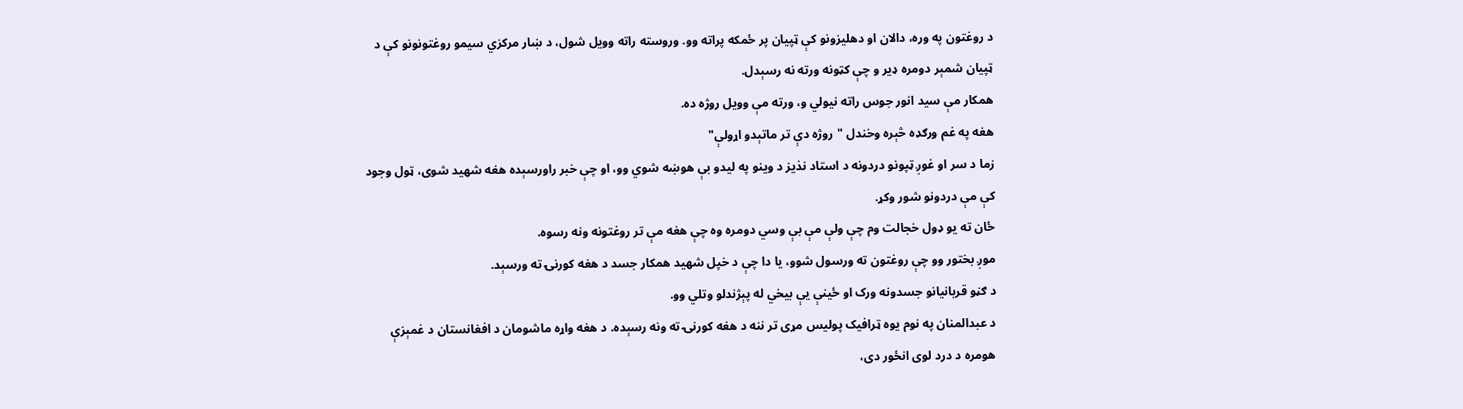د روغتون په وره، دالان او دهلیزونو کې ټپیان پر ځمکه پراته وو. وروسته راته وویل شول، د ښار مرکزي سیمو روغتونونو کې د ټپیان شمېر دومره ډیر و چې کټونه ورته نه رسېدل.
همکار مې سید انور جوس راته نیولي و، ورته مې وویل روژه ده.
هغه په غم ورګډه څېره وخندل "روژه دې تر ماتېدو اړولې"
زما د سر او غوږ ټپونو دردونه د استاد نذیز د وینو په لیدو بې هوښه شوي وو، او چې خبر راورسېده هغه شهید شوی، ټول وجود کې مې دردونو شور وکړ.
ځان ته یو ډول خجالت وم چې ولې مې بې وسي دومره وه چې هغه مې تر روغتونه ونه رسوه.
موږ بختور وو چې روغتون ته ورسول شوو، یا دا چې د خپل شهید همکار جسد د هغه کورنۍ ته ورسېد.
د ګڼو قربانیانو جسدونه ورک او ځینې یې بیخي له پېژندلو وتلي وو.
د عبدالمنان په نوم یوه ټرافیک پولیس مړی تر ننه د هغه کورنۍ ته ونه رسېده. د هغه واړه ماشومان د افغانستان د غمېزې هومره د درد لوی انځور دی،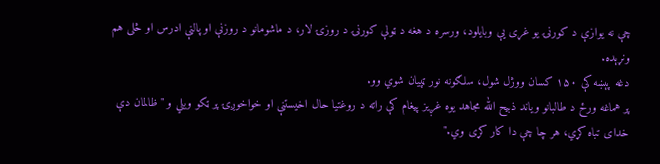چې نه یوازې د کورنۍ یو غړی یې وبایلود، ورسره د هغه د ټولې کورنۍ د روزۍ لار، د ماشومانو د روزنې او پالنې ادرس او څلی هم ونړېده.
دغه پېښه کې ۱۵۰ کسان ووژل شول، سلګونه نور ټپیان شوي وو.
پر هماغه ورځ د طالبانو ویاند ذبیح الله مجاهد یوه غږیز پیغام کې راته د روغتیا حال اخیستنې او خواخوږۍ پر ټکو ویلي و "ظالمان دې خدای تباه کړي، هر چا چې دا کار کړی وي."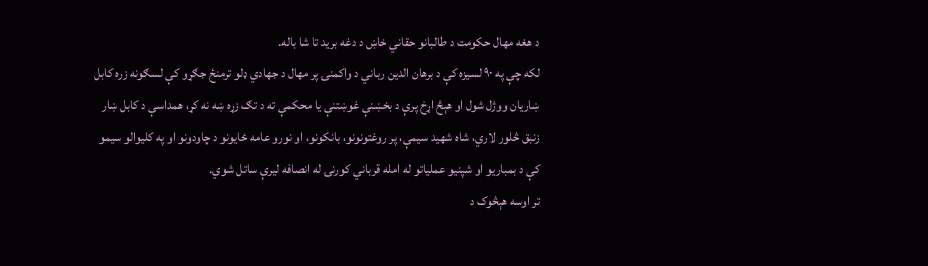د هغه مهال حکومت د طالبانو حقاني خاښ د دغه برید تا شا باله.
لکه چې په ۹۰ لسیزه کې د برهان الدین رباني د واکمنۍ پر مهال د جهادي ډلو ترمنځ جګړو کې لسګونه زره کابل ښاریان ووژل شول او هېڅ اړخ پرې د بخښنې غوښتنې یا محکمې ته د تګ زړه ښه نه کړ، همداسې د کابل ښار زنبق څلور لاري، شاه شهید سیمې، پر روغتونونو، بانکونو، او نورو عامه ځایونو د چاودونو او په کلیوالو سیمو کې د بمباریو او شپنیو عملیاتو له امله قرباني کورنۍ له انصافه لیرې ساتل شوي.
تر اوسه هېڅوک د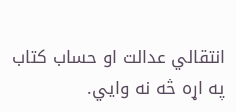انتقالي عدالت او حساب کتاب په اړه څه نه وايي.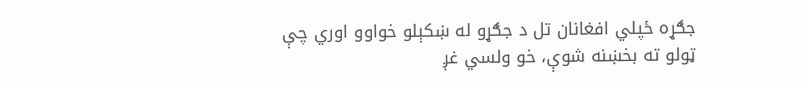جګړه ځپلي افغانان تل د جګړو له ښکېلو خواوو اوري چې ټولو ته بخښنه شوې، خو ولسي غږ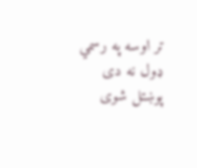تر اوسه په رسمي ډول نه دی پوښتل شوی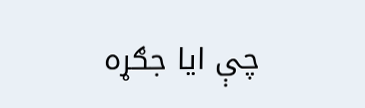چې ایا جګړه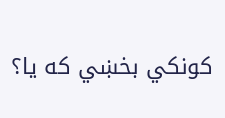کونکي بخښي که یا؟